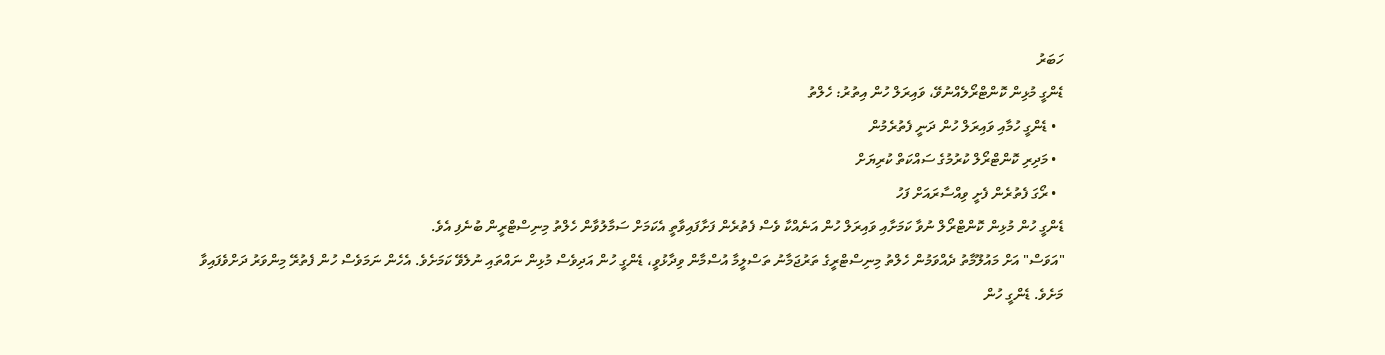ހަބަރު
ޑެންގީ މުޅިން ކޮންޓްރޯލެއްނުވޭ، ވައިރަލް ހުން އިތުރު: ހެލްތު
  • ޑެންގީ ހުމާއި ވައިރަލް ހުން ދަނީ ފެތުރެމުން
  • މަދިރި ކޮންޓްރޯލް ކުރުމުގެ ސައްކަތް ކުރިޔަށް
  • ރޯގަ ފެތުރެން ފެށީ ވިއްސާރައަށް ފަހު
ޑެންގީ ހުން މުޅިން ކޮންޓްރޯލް ނުވާ ކަމަށާއި ވައިރަލް ހުން އަނެއްކާ ވެސް ފެތުރެން ފަށާފައިވާތީ އެކަމަށް ސަމާލުވާން ހެލްތު މިނިސްޓްރީން ބުނެފި އެވެ.
"އަވަސް" އަށް މައުލޫމާތު ދެއްވަމުން ހެލްތު މިނިސްޓްރީގެ ތަރުޖަމާނު ތަސްލީމާ އުސްމާން ވިދާޅުވީ، ޑެންގީ ހުން އަދިވެސް މުޅިން ނައްތައި ނުލެވޭ ކަމަށެވެ. އެހެން ނަމަވެސް ހުން ފެތުރޭ މިންވަރު ދަށްވެފައިވާ މަށެވެ. ޑެންގީ ހުން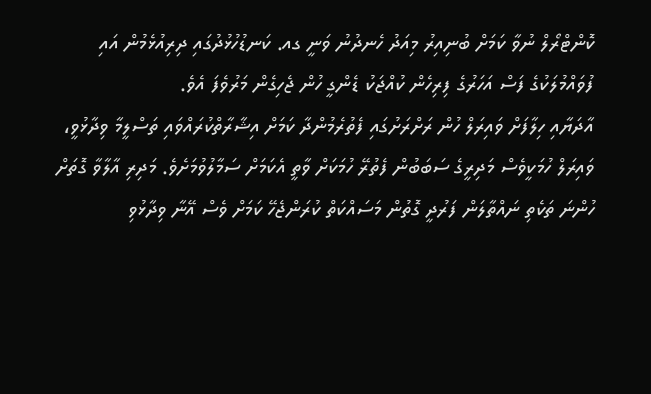ކޮންޓްރޯލް ނުވާ ކަމަށް ބުނިއިރު މިއަދު ހެނދުނު ވަނީ ގއ. ކަނޑުހުޅުދުގައި ދިރިއުޅެމުން އައި ފުވައްމުލަކުގެ ފަސް އަހަރުގެ ފިރިހެން ކުއްޖަކު ޑެންގީ ހުން ޖެހިގެން މަރުވެފަ އެވެ.
އާދަޔާއި ހިލާފަށް ވައިރަލް ހުން ރަށްރަށުގައި ފެތުރެމުންދާ ކަމަށް އިޝާރާތްކުރައްވައި ތަސްލީމާ ވިދާޅުވީ، ވައިރަލް ހުމަކީވެސް މަދިރީގެ ސަބަބުން ފެތުރޭ ހުމަކަށް ވާތީ އެކަމަށް ސަމާލުވުމަށެވެ. މަދިރި އާލާވާ ގޮތަށް ހުންނަ ތަކެތި ނައްތާލަން ފަރުދީ ގޮތުން މަސައްކަތް ކުރަންޖެހޭ ކަމަށް ވެސް އޭނާ ވިދާޅުވި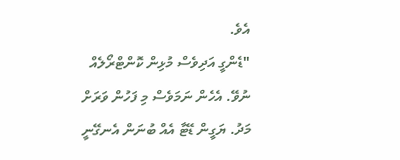އެވެ.
"ޑެންގީ އަދިވެސް މުޅިން ކޮންޓްރޯލެއް ނުވޭ. އެހެން ނަމަވެސް މި ފަހުން ވަރަށް މަދު. ޔަގީން ޑޭޓާ އެއް ބުނަން އެނގޭނީ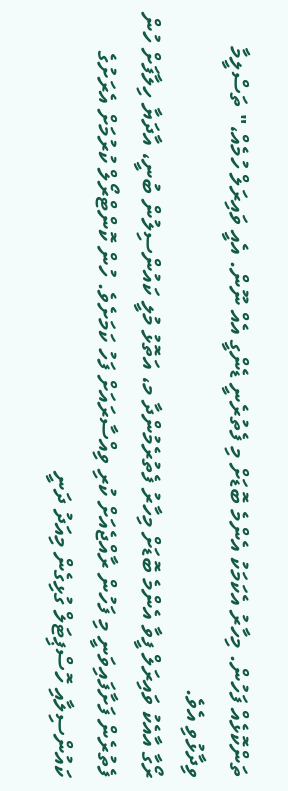ތަންކޮޅެއް ފަހުން. މިހާރު އެކަމަކު އެންމެ ބޮޑަށް މި ފެތުރެނީ ޑެންގީ އެއް ނޫން. އެއީ ވައިރަލް ހުމެއް،" ތަސްލީމާ ވިދާޅުވި އެވެ.
ރޯގާ އާއެކު ވައިރަލް ފީވާ އެންމެ ބޮޑަށް މިހާރު ފެތުރެމުންދާ މ، އަތޮޅު މުލީ ކައުންސިލުން ބުނީ، އާދަޔާ ހިލާފަށް ހުން ފެތުރެން ފަށާފައިވަނީ މި ފަހުން ރާއްޖެއަށް ކުރި ވިއްސާރައަށް ފަހު ކަމަށެވެ. ހުން ކޮންޓްރޯލް ކުރުމަށް އެރަށުގެ ކައުންސިލާއި ހޮސްޕިޓަލް ގުޅިގެން މިއަދު ދަނީ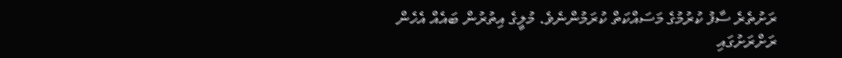ރަށުތެރެ ސާފު ކުރުމުގެ މަސައްކަތް ކުރަމުންނެވެ. މުލީގެ އިތުރުން ބައެއް އެހެން ރަށްރަށުގައި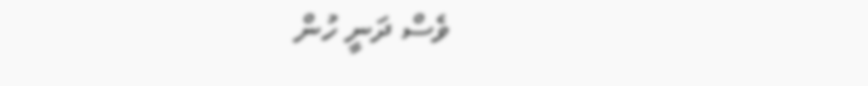ވެސް ދަނީ ހުން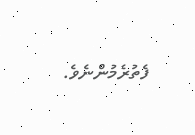ފެތުރެމުންނެވެ.